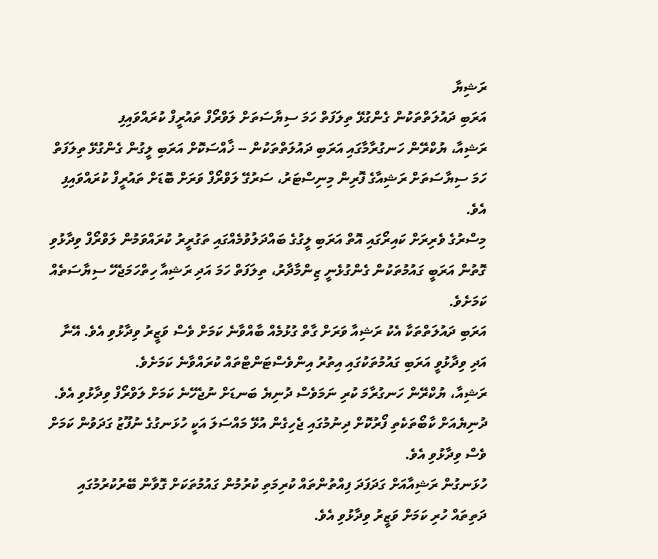ރަޝިޔާ
އަރަބި ދައުލަތްތަކުން ގެންގުޅޭ ތިލަފަތް ހަމަ ސިޔާސަތަށް ލަވްރޯފް ތައުރީފް ކުރައްވައިފި
ރަޝިއާ، ޔުކްރޭން ހަނގުރާމާގައި އަރަބި ދައުލަތްތަކުން -- ޚާއްސަކޮށް އަރަބި ލީގުން ގެންގުޅޭ ތިލަފަތް ހަމަ ސިޔާސަތަށް ރަޝިއާގެ ފޮރިން މިނިސްޓަރު، ސަރުގޭ ލަވްރޯފް ވަރަށް ބޮޑަށް ތައުރީފް ކުރައްވައިފި އެވެ.
މިސްރުގެ ވެރިރަށް ކައިރޯގައި އޮތް އަރަބި ލީގުގެ ބައްދަލުވުމެއްގައި ތަގުރީރު ކުރައްވަމުން ލަވްރޯފް ވިދާޅުވި ގޮތުން އަރަބީ ގައުމުތަކުން ގެންގުޅެނީ ޒިންމާދާރު، ތިލަފަތް ހަމަ އަދި ރަޝިއާ ހިތްހަމަޖެހޭ ސިޔާސަތެއް ކަމަށެވެ.
އަރަބި ދައުލަތްތަކާ އެކު ރަޝިއާ ވަރަށް ގާތް ގުޅުމެއް ބާއްވާނެ ކަމަށް ވެސް ވަޒީރު ވިދާޅުވި އެވެ. އޭނާ އަދި ވިދާޅުވީ އަރަބި ގައުމުތަކުގައި އިތުރު އިންވެސްޓަންޓްތައް ކުރައްވާނެ ކަމަށެވެ.
ރަޝިއާ، ޔުކްރޭން ހަނގުރާމަ ކުރި ނަމަވެސް ދުނިޔެ ބަނޑަށް ނުޖެހޭނެ ކަމަށް ލަވްރޯފް ވިދާޅުވި އެވެ. ދުނިޔެއަށް ކާބޯތަކެތި ފޯރުކޮށް ދިނުމުގައި ޖެހިގެން އުޅޭ މައްސަލަ އަކީ ހުޅަނގުގެ ނުފޫޒު ގަދަވުން ކަމަށް ވެސް ވިދާޅުވި އެވެ.
ހުޅަނގުން ރަޝިއާއަށް ގަދަފަދަ ފިއްތުންތައް ކުރިމަތި ކުރުމުން ގައުމުތަކަށް ގޮވާން ބޭރުކުރުމުގައި ދަތިތައް ހުރި ކަމަށް ވަޒީރު ވިދާޅުވި އެވެ.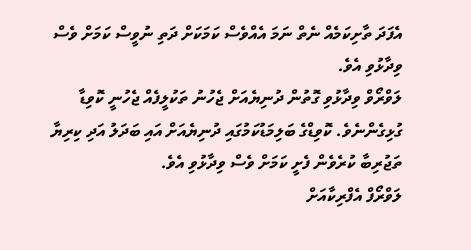އެފަދަ ތާށިކަމެއް ނެތް ނަމަ އެއްވެސް ކަމަކަށް ދަތި ނުވީސް ކަމަށް ވެސް ވިދާޅުވި އެވެ.
ލަވްރޯވް ވިދާޅުވި ގޮތުން ދުނިޔެއަށް ޖެހުނު ތަކުލީފެއް ޖެހުނީ ކޮވިޑާ ގުޅިގެންނެވެ. ކޮވިޑްގެ ބަލިމަޑުކަމުގައި ދުނިޔެއަށް އައި ބަދަލު އަދި ކިރިޔާ ތަޖުރިބާ ކުރެވެން ފެށީ ކަމަށް ވެސް ވިދާޅުވި އެވެ.
ލަވްރޯފް އެފްރިކާއަށް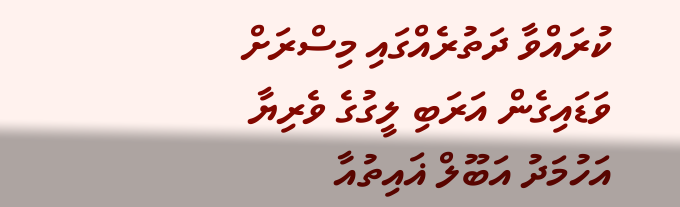ކުރައްވާ ދަތުރެއްގައި މިސްރަށް ވަޑައިގެން އަރަބި ލީގުގެ ވެރިޔާ އަހުމަދު އަބޫލް ޣައިތުއާ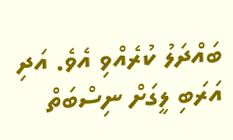ބައްދަލު ކުރެއްވި އެވެ. އަދި އަރަބި ލީގަށް ނިސްބަތް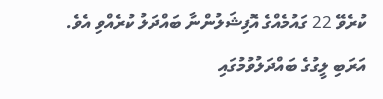ކުރެވޭ 22 ގައުމެއްގެ އޮފިޝަލުންނާ ބައްދަލު ކުރެއްވި އެވެ.
އަރަބި ލީގުގެ ބައްދަލުވުމުގައި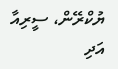ޔުކްރޭން، ސީރިއާ އަދި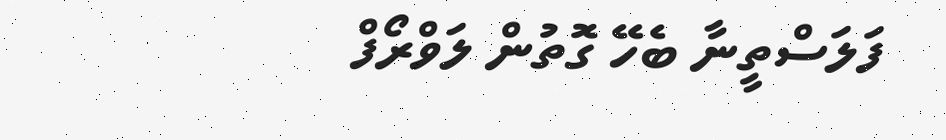ފަލަސްތީނާ ބެހޭ ގޮތުން ލަވްރޯފް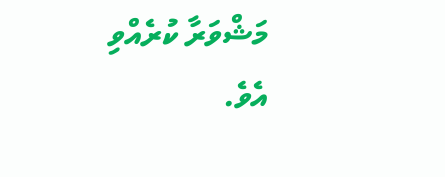މަޝްވަރާ ކުރެއްވި އެވެ.